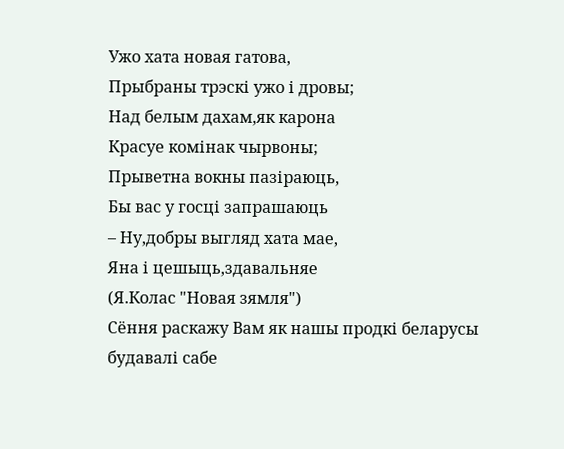Ужо хата новая гатова,
Прыбраны трэскі ужо і дровы;
Над белым дахам,як карона
Красуе комінак чырвоны;
Прыветна вокны пазіраюць,
Бы вас у госці запрашаюць
– Ну,добры выгляд хата мае,
Яна і цешыць,здавальняе
(Я.Колас "Новая зямля")
Сёння раскажу Вам як нашы продкі беларусы будавалі сабе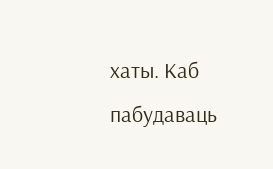хаты. Каб пабудаваць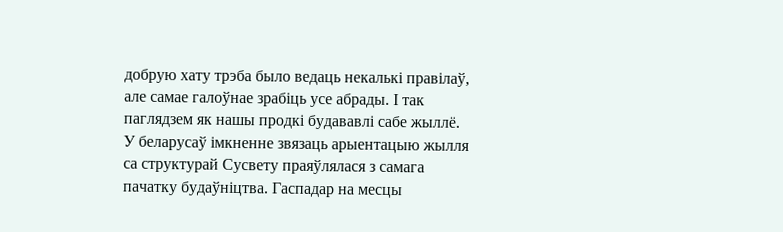добрую хату трэба было ведаць некалькі правілаў, але самае галоўнае зрабіць усе абрады. І так паглядзем як нашы продкі будававлі сабе жыллё.
У беларусаў імкненне звязаць арыентацыю жылля са структурай Сусвету праяўлялася з самага пачатку будаўніцтва. Гаспадар на месцы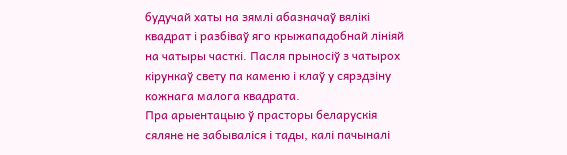будучай хаты на зямлі абазначаў вялікі квадрат і разбіваў яго крыжападобнай лініяй на чатыры часткі. Пасля прыносіў з чатырох кірункаў свету па каменю і клаў у сярэдзіну кожнага малога квадрата.
Пра арыентацыю ў прасторы беларускія сяляне не забываліся і тады, калі пачыналі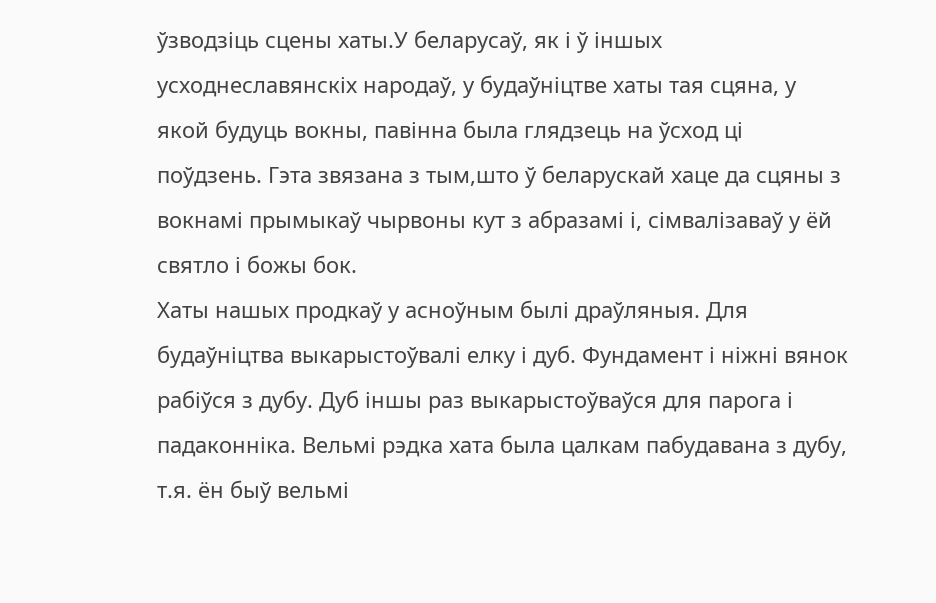ўзводзіць сцены хаты.У беларусаў, як і ў іншых усходнеславянскіх народаў, у будаўніцтве хаты тая сцяна, у якой будуць вокны, павінна была глядзець на ўсход ці поўдзень. Гэта звязана з тым,што ў беларускай хаце да сцяны з вокнамі прымыкаў чырвоны кут з абразамі і, сімвалізаваў у ёй святло і божы бок.
Хаты нашых продкаў у асноўным былі драўляныя. Для будаўніцтва выкарыстоўвалі елку і дуб. Фундамент і ніжні вянок рабіўся з дубу. Дуб іншы раз выкарыстоўваўся для парога і падаконніка. Вельмі рэдка хата была цалкам пабудавана з дубу, т.я. ён быў вельмі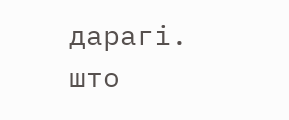дарагі. што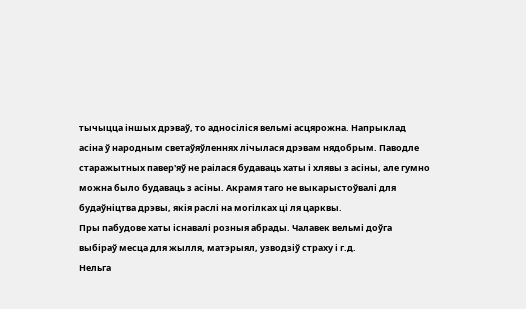тычыцца іншых дрэваў, то адносіліся вельмі асцярожна. Напрыклад асіна ў народным светаўяўленнях лічылася дрэвам нядобрым. Паводле старажытных павер'яў не раілася будаваць хаты і хлявы з асіны, але гумно можна было будаваць з асіны. Акрамя таго не выкарыстоўвалі для будаўніцтва дрэвы, якія раслі на могілках ці ля царквы.
Пры пабудове хаты існавалі розныя абрады. Чалавек вельмі доўга выбіраў месца для жылля, матэрыял, узводзіў страху і г.д.
Нельга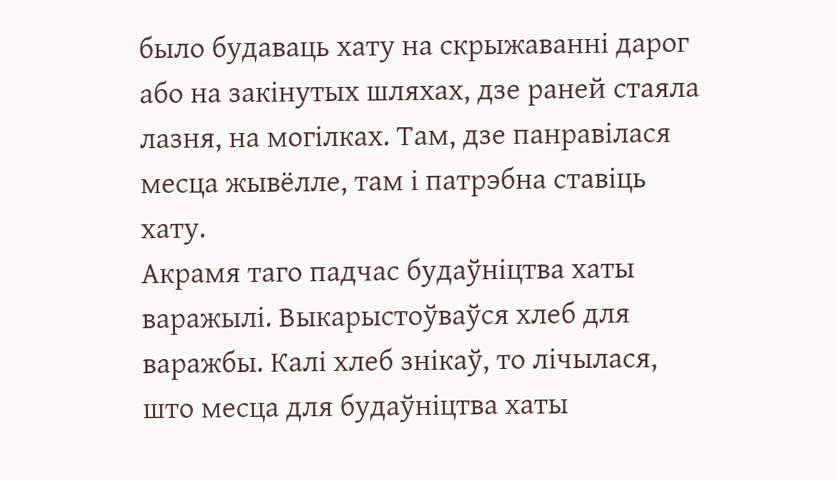было будаваць хату на скрыжаванні дарог або на закінутых шляхах, дзе раней стаяла лазня, на могілках. Там, дзе панравілася месца жывёлле, там і патрэбна ставіць хату.
Акрамя таго падчас будаўніцтва хаты варажылі. Выкарыстоўваўся хлеб для варажбы. Калі хлеб знікаў, то лічылася, што месца для будаўніцтва хаты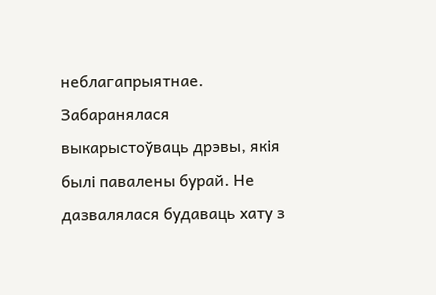неблагапрыятнае. Забаранялася выкарыстоўваць дрэвы, якія былі павалены бурай. Не дазвалялася будаваць хату з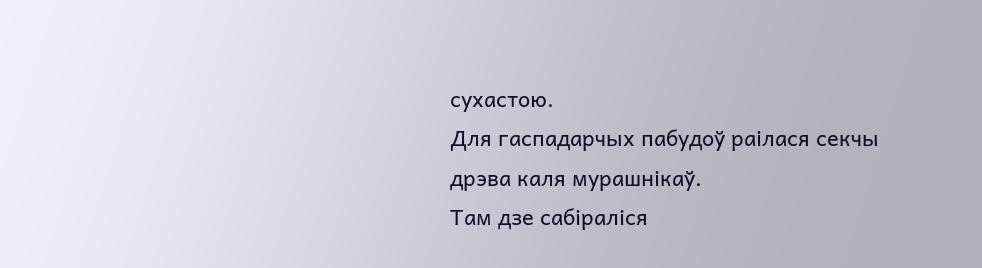сухастою.
Для гаспадарчых пабудоў раілася секчы дрэва каля мурашнікаў.
Там дзе сабіраліся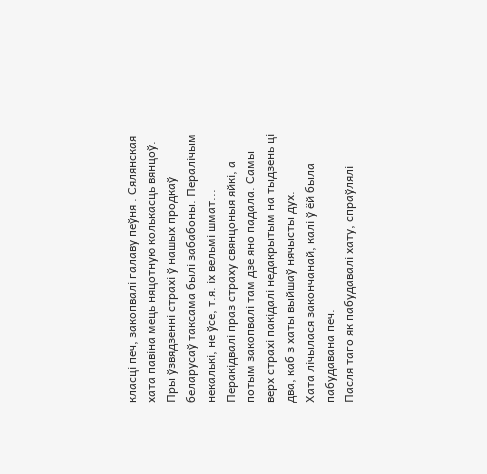класці печ, закопвалі галаву пеўня . Сялянская хата павіна мець няцотную колькасць вянцоў.
Пры ўзвядзенні страхі ў нашых продкаў беларусаў таксама былі забабоны. Пералічым некалькі, не ўсе, т.я. іх вельмі шмат...
Перакідвалі праз страху свянцоныя яйкі, а потым закопвалі там дзе яно падала. Самы верх страхі пакідалі недакрытым на тыдзень ці два, каб з хаты выйшаў нячысты дух.
Хата лічылася закончанай, калі ў ёй была пабудавана печ.
Пасля таго як пабудавалі хату, спраўлялі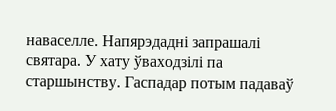наваселле. Напярэдадні запрашалі святара. У хату ўваходзілі па старшынству. Гаспадар потым падаваў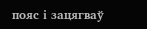пояс і зацягваў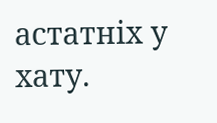астатніх у хату.